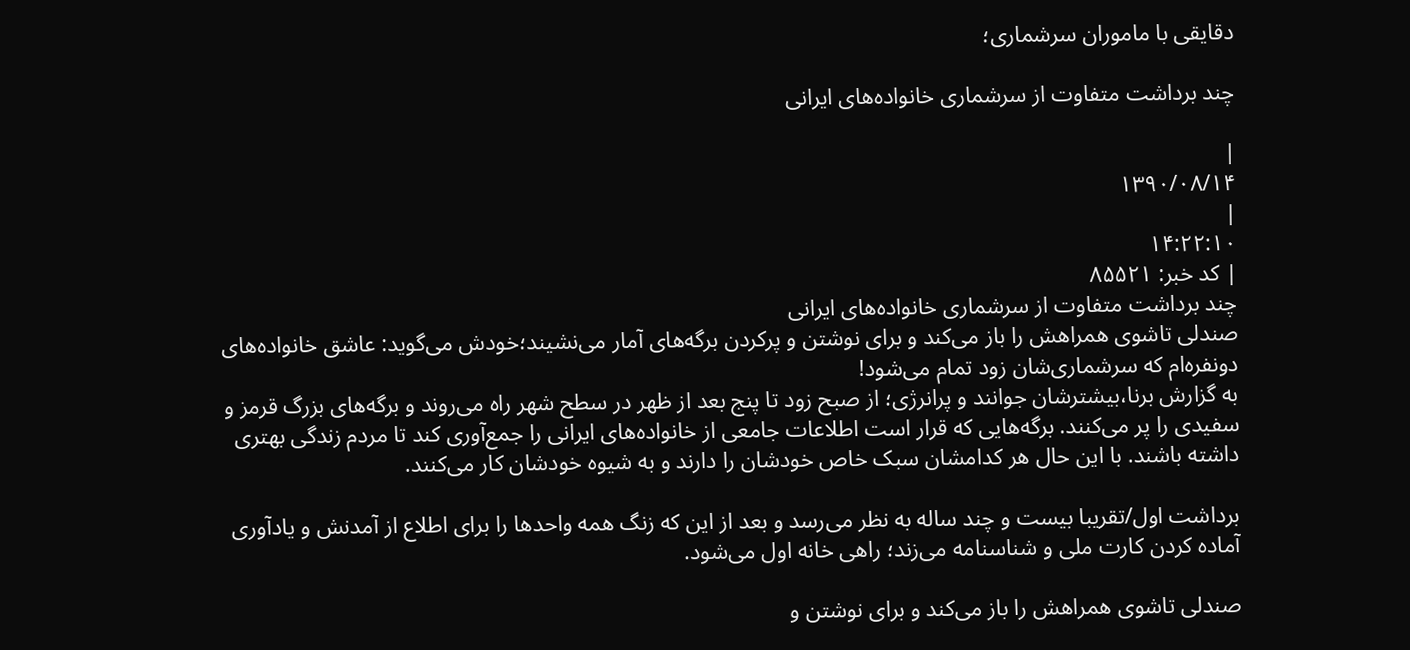دقایقی با ماموران سرشماری؛

چند برداشت متفاوت از سرشماری خانواده‌های ایرانی

|
۱۳۹۰/۰۸/۱۴
|
۱۴:۲۲:۱۰
| کد خبر: ۸۵۵۲۱
چند برداشت متفاوت از سرشماری خانواده‌های ایرانی
صندلی تاشوی همراهش را باز می‌کند و برای نوشتن و پرکردن برگه‌های آمار می‌نشیند؛خودش می‌گوید: عاشق خانواده‌های دونفره‌ام که سرشماری‌شان زود تمام می‌شود!
به گزارش برنا،بیشترشان جوانند و پرانرژی؛ از صبح زود تا پنج بعد از ظهر در سطح شهر راه می‌روند و برگه‌های بزرگ قرمز و سفیدی را پر می‌کنند. برگه‌هایی که قرار است اطلاعات جامعی از خانواده‌های ایرانی را جمع‌آوری کند تا مردم زندگی بهتری داشته باشند. با این حال هر کدامشان سبک خاص خودشان را دارند و به شیوه خودشان کار می‌کنند.

برداشت اول/تقریبا بیست و چند ساله به نظر می‌رسد و بعد از این که زنگ همه واحد‌ها را برای اطلاع از آمدنش و یادآوری آماده کردن کارت ملی و شناسنامه می‌زند؛ راهی خانه اول می‌شود.

صندلی تاشوی همراهش را باز می‌کند و برای نوشتن و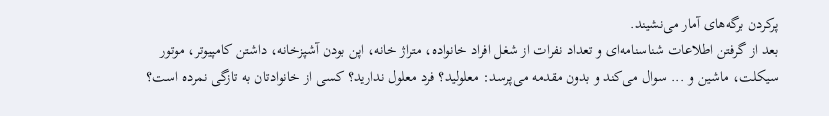پرکردن برگه‌های آمار می‌نشیند.
بعد از گرفتن اطلاعات شناسنامه‌ای و تعداد نفرات از شغل افراد خانواده، متراژ خانه، اپن بودن آشپزخانه، داشتن کامپیوتر، موتور سیکلت، ماشین و ... سوال می‌کند و بدون مقدمه می‌پرسد: معلولید؟ فرد معلول ندارید؟ کسی از خانوادتان به تازگی نمرده است؟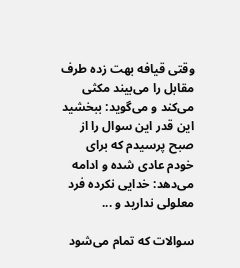وقتی قیافه بهت زده طرف مقابل را می‌بیند مکثی می‌کند و می‌گوید: ببخشید این قدر این سوال را از صبح پرسیدم که برای خودم عادی شده و ادامه می‌دهد: خدایی نکرده فرد معلولی ندارید و ...

سوالات که تمام می‌شود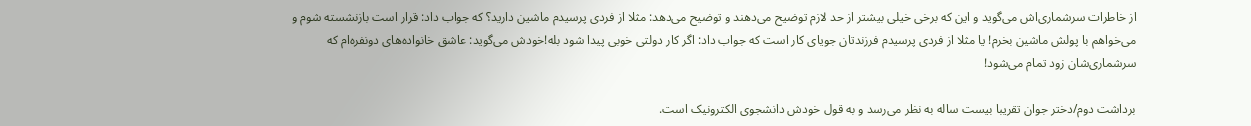از خاطرات سرشماری‌اش می‌گوید و این که برخی خیلی بیشتر از حد لازم توضیح می‌دهند و توضیح می‌دهد: مثلا از فردی پرسیدم ماشین دارید؟ که جواب داد: قرار است بازنشسته شوم و می‌خواهم با پولش ماشین بخرم! یا مثلا از فردی پرسیدم فرزندتان جویای کار است که جواب داد: اگر کار دولتی خوبی پیدا شود بله!خودش می‌گوید: عاشق خانواده‌های دونفره‌ام که سرشماری‌شان زود تمام می‌شود!

برداشت دوم/دختر جوان تقریبا بیست ساله به نظر می‌رسد و به قول خودش دانشجوی الکترونیک است.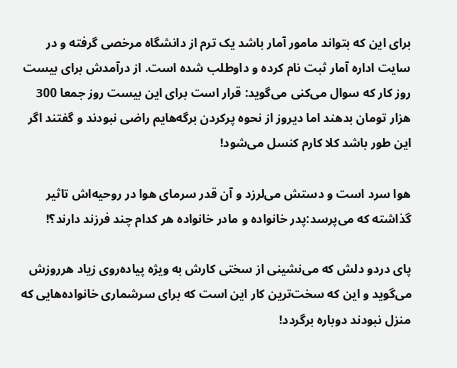برای این که بتواند مامور آمار باشد یک ترم از دانشگاه مرخصی گرفته و در سایت اداره آمار ثبت نام ‌کرده و داوطلب شده است. از درآمدش برای بیست روز کار که سوال می‌کنی می‌گوید: قرار است برای این بیست روز جمعا 300 هزار تومان بدهند اما دیروز از نحوه پرکردن برگه‌هایم راضی نبودند و گفتند اگر این طور باشد کلا کارم کنسل می‌شود!

هوا سرد است و دستش می‌لرزد و آن قدر سرمای هوا در روحیه‌اش تاثیر گذاشته که می‌پرسد:پدر خانواده و مادر خانواده هر کدام چند فرزند دارند؟!

پای دردو دلش که می‌نشینی از سختی کارش به ویژه پیاده‌روی زیاد هرروزش می‌گوید و این که سخت‌ترین کار این است که برای سرشماری خانواده‌هایی که منزل نبودند دوباره برگردد!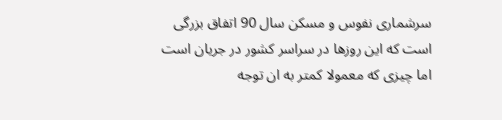سرشماری نفوس و مسکن سال 90 اتفاق بزرگی است که این روز‌ها در سراسر کشور در جریان است اما چیزی که معمولا کمتر به ان توجه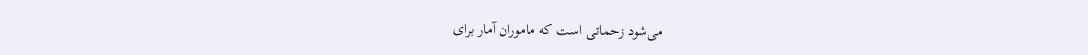می‌شود زحماتی است که ماموران آمار برای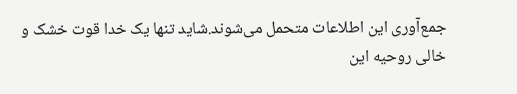جمع‌آوری این اطلاعات متحمل می‌شوند.شاید تنها یک خدا قوت خشک و خالی روحیه این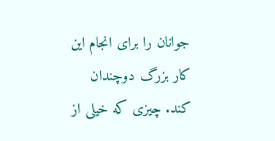جوانان را برای انجام این کار بزرگ دوچندان کند. چیزی که خیلی از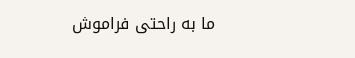ما به راحتی فراموش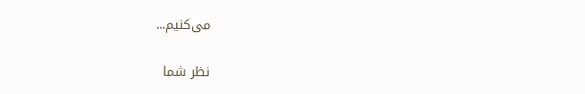می‌کنیم...

نظر شما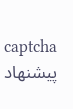captcha
پیشنهاد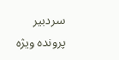سردبیر
پرونده ویژه